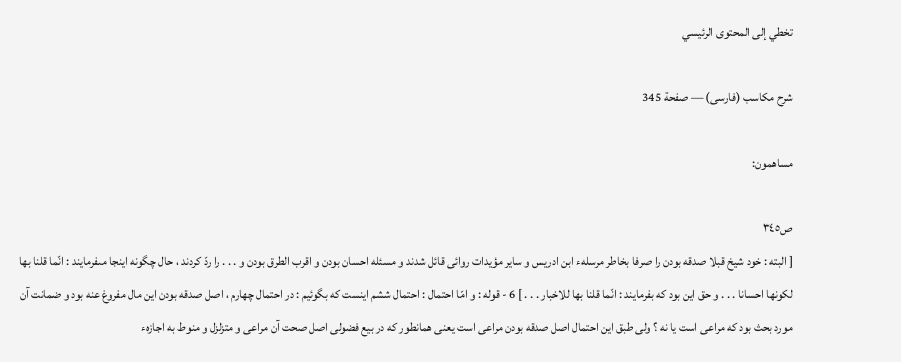تخطي إلى المحتوى الرئيسي

شرح مكاسب (فارسى) — صفحة 345

مساهمون:

ص٣٤٥
[ البته : خود شيخ قبلا صدقه بودن را صرفا بخاطر مرسلهء ابن ادريس و ساير مؤيدات روائى قائل شدند و مسئله احسان بودن و اقرب الطرق بودن و . . . را ردّ كردند ، حال چگونه اينجا مىفرمايند : انّما قلنا بها لكونها احسانا . . . و حق اين بود كه بفرمايند : انّما قلنا بها للاخبار . . . ] 6 - قوله : و امّا احتمال : احتمال ششم اينست كه بگوئيم : در احتمال چهارم ، اصل صدقه بودن اين مال مفروغ عنه بود و ضمانت آن مورد بحث بود كه مراعى است يا نه ؟ ولى طبق اين احتمال اصل صدقه بودن مراعى است يعنى همانطور كه در بيع فضولى اصل صحت آن مراعى و متزلزل و منوط به اجازهء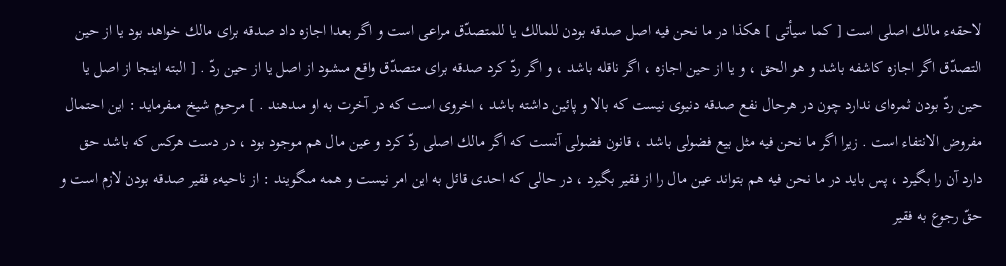لاحقهء مالك اصلى است [ كما سيأتى ] هكذا در ما نحن فيه اصل صدقه بودن للمالك يا للمتصدّق مراعى است و اگر بعدا اجازه داد صدقه براى مالك خواهد بود يا از حين التصدّق اگر اجازه كاشفه باشد و هو الحق ، و يا از حين اجازه ، اگر ناقله باشد ، و اگر ردّ كرد صدقه براى متصدّق واقع مىشود از اصل يا از حين ردّ . [ البته اينجا از اصل يا حين ردّ بودن ثمره‌اى ندارد چون در هرحال نفع صدقه دنيوى نيست كه بالا و پائين داشته باشد ، اخروى است كه در آخرت به او مىدهند . ] مرحوم شيخ مىفرمايد : اين احتمال مفروض الانتفاء است . زيرا اگر ما نحن فيه مثل بيع فضولى باشد ، قانون فضولى آنست كه اگر مالك اصلى ردّ كرد و عين مال هم موجود بود ، در دست هركس كه باشد حق دارد آن را بگيرد ، پس بايد در ما نحن فيه هم بتواند عين مال را از فقير بگيرد ، در حالى كه احدى قائل به اين امر نيست و همه مىگويند : از ناحيهء فقير صدقه بودن لازم است و حقّ رجوع به فقير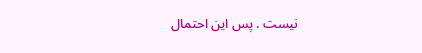نيست . پس اين احتمال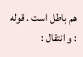هم باطل است . قوله : و انتقال :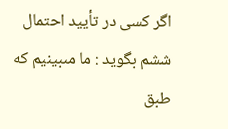اگر كسى در تأييد احتمال ششم بگويد : ما مىبينيم كه طبق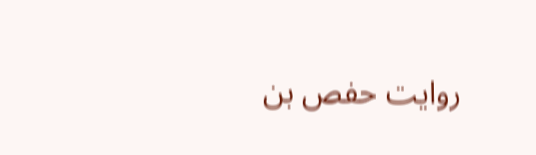روايت حفص بن